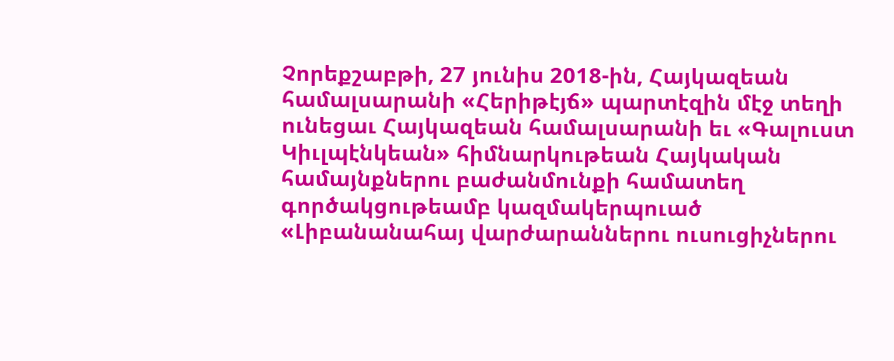Չորեքշաբթի, 27 յունիս 2018-ին, Հայկազեան համալսարանի «Հերիթէյճ» պարտէզին մէջ տեղի ունեցաւ Հայկազեան համալսարանի եւ «Գալուստ Կիւլպէնկեան» հիմնարկութեան Հայկական համայնքներու բաժանմունքի համատեղ գործակցութեամբ կազմակերպուած «Լիբանանահայ վարժարաններու ուսուցիչներու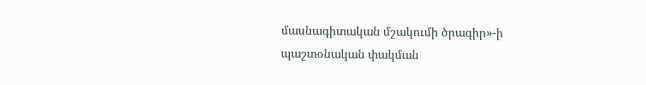մասնագիտական մշակումի ծրագիր»-ի պաշտօնական փակման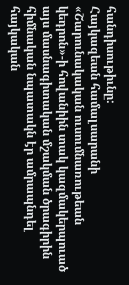հանդիսութիւնը:
Հայկազեան համալսարանի «Շարունակական ուսումնառութեան կեդրոն»-ի հովանիին տակ կազմակերպուած այս մասնագիտական մշակման ծրագիրին հիմնական նպատակն էր ամրապնդել հայկական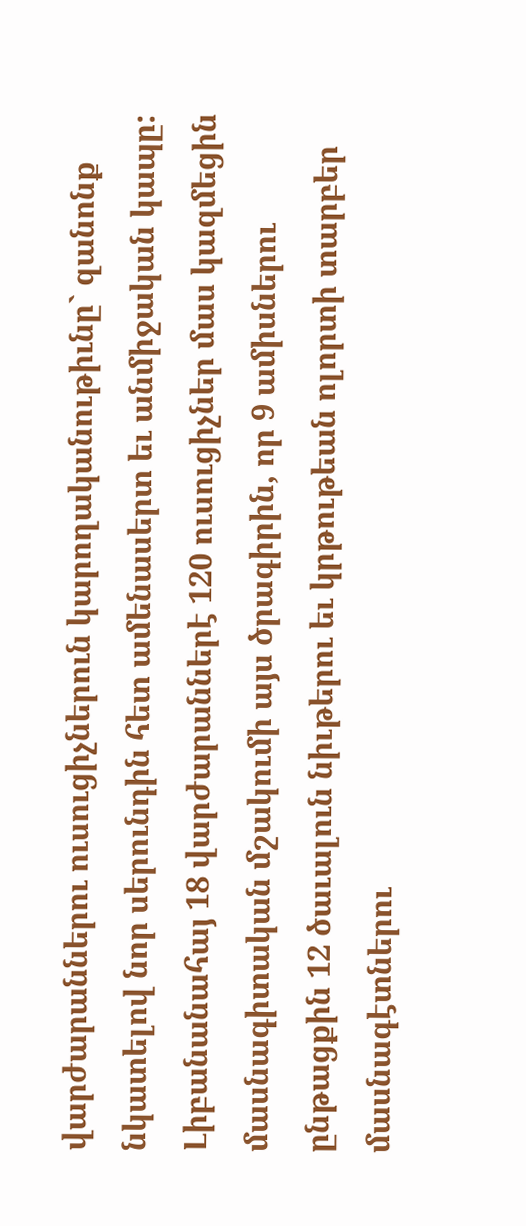վարժարաններու ուսուցիչներուն կարողականութիւնը` զանոնք նկատելով նոր սերունդին հետ ամենասերտ եւ անմիջական կապը: Լիբանանահայ 18 վարժարաններէ 120 ուսուցիչներ մաս կազմեցին մասնագիտական մշակումի այս ծրագիրին, որ 9 ամիսներու ընթացքին 12 ծաւալուն նիւթերու եւ կրթութեան ոլորտի տարբեր մասնագէտներու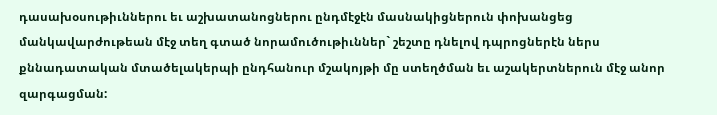դասախօսութիւններու եւ աշխատանոցներու ընդմէջէն մասնակիցներուն փոխանցեց մանկավարժութեան մէջ տեղ գտած նորամուծութիւններ` շեշտը դնելով դպրոցներէն ներս քննադատական մտածելակերպի ընդհանուր մշակոյթի մը ստեղծման եւ աշակերտներուն մէջ անոր զարգացման: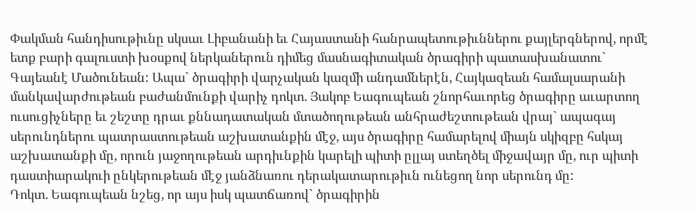Փակման հանդիսութիւնը սկսաւ Լիբանանի եւ Հայաստանի հանրապետութիւններու քայլերգներով, որմէ ետք բարի գալուստի խօսքով ներկաներուն դիմեց մասնագիտական ծրագիրի պատասխանատու` Գայեանէ Մածունեան: Ապա` ծրագիրի վարչական կազմի անդամներէն, Հայկազեան համալսարանի մանկավարժութեան բաժանմունքի վարիչ դոկտ. Յակոբ Եագուպեան շնորհաւորեց ծրագիրը աւարտող ուսուցիչները եւ շեշտը դրաւ քննադատական մտածողութեան անհրաժեշտութեան վրայ` ապագայ սերունդներու պատրաստութեան աշխատանքին մէջ, այս ծրագիրը համարելով միայն սկիզբը հսկայ աշխատանքի մը, որուն յաջողութեան արդիւնքին կարելի պիտի ըլլայ ստեղծել միջավայր մը, ուր պիտի դաստիարակուի ընկերութեան մէջ յանձնառու դերակատարութիւն ունեցող նոր սերունդ մը:
Դոկտ. Եագուպեան նշեց, որ այս իսկ պատճառով` ծրագիրին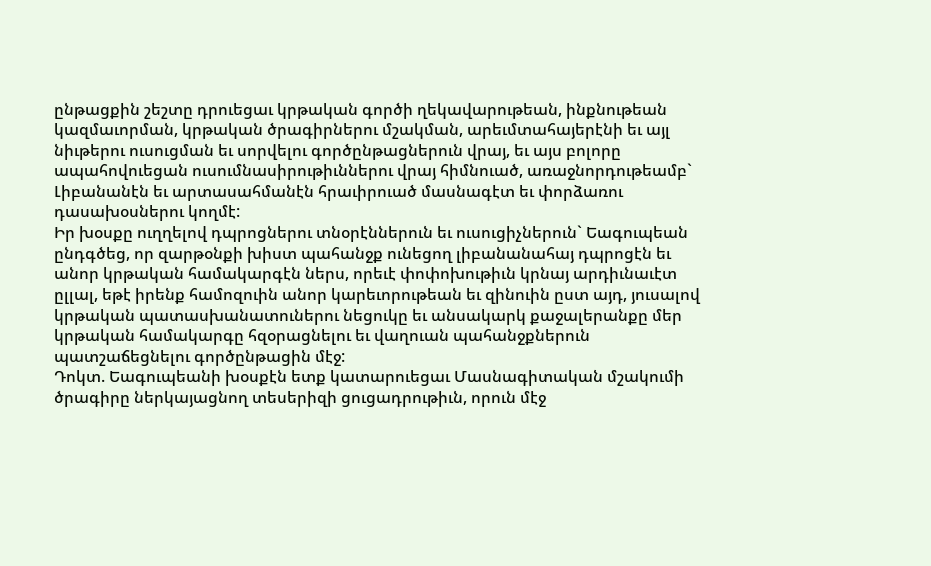ընթացքին շեշտը դրուեցաւ կրթական գործի ղեկավարութեան, ինքնութեան կազմաւորման, կրթական ծրագիրներու մշակման, արեւմտահայերէնի եւ այլ նիւթերու ուսուցման եւ սորվելու գործընթացներուն վրայ, եւ այս բոլորը ապահովուեցան ուսումնասիրութիւններու վրայ հիմնուած, առաջնորդութեամբ` Լիբանանէն եւ արտասահմանէն հրաւիրուած մասնագէտ եւ փորձառու դասախօսներու կողմէ:
Իր խօսքը ուղղելով դպրոցներու տնօրէններուն եւ ուսուցիչներուն` Եագուպեան ընդգծեց, որ զարթօնքի խիստ պահանջք ունեցող լիբանանահայ դպրոցէն եւ անոր կրթական համակարգէն ներս, որեւէ փոփոխութիւն կրնայ արդիւնաւէտ ըլլալ, եթէ իրենք համոզուին անոր կարեւորութեան եւ զինուին ըստ այդ, յուսալով կրթական պատասխանատուներու նեցուկը եւ անսակարկ քաջալերանքը մեր կրթական համակարգը հզօրացնելու եւ վաղուան պահանջքներուն պատշաճեցնելու գործընթացին մէջ:
Դոկտ. Եագուպեանի խօսքէն ետք կատարուեցաւ Մասնագիտական մշակումի ծրագիրը ներկայացնող տեսերիզի ցուցադրութիւն, որուն մէջ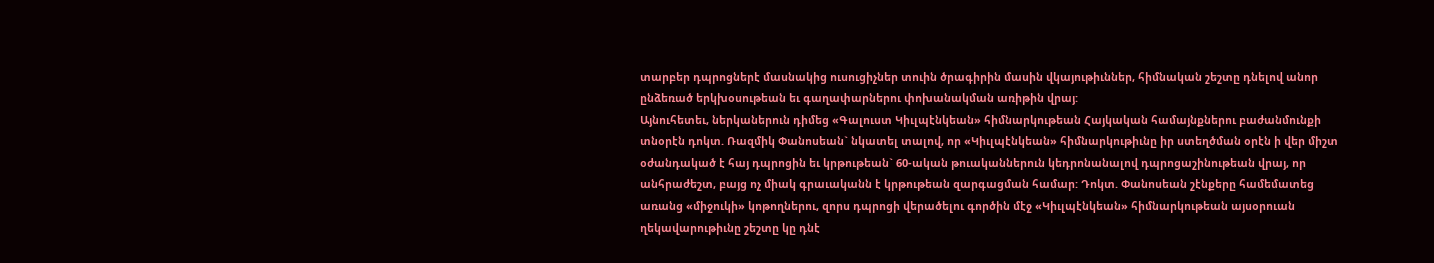տարբեր դպրոցներէ մասնակից ուսուցիչներ տուին ծրագիրին մասին վկայութիւններ, հիմնական շեշտը դնելով անոր ընձեռած երկխօսութեան եւ գաղափարներու փոխանակման առիթին վրայ:
Այնուհետեւ, ներկաներուն դիմեց «Գալուստ Կիւլպէնկեան» հիմնարկութեան Հայկական համայնքներու բաժանմունքի տնօրէն դոկտ. Ռազմիկ Փանոսեան` նկատել տալով, որ «Կիւլպէնկեան» հիմնարկութիւնը իր ստեղծման օրէն ի վեր միշտ օժանդակած է հայ դպրոցին եւ կրթութեան` 60-ական թուականներուն կեդրոնանալով դպրոցաշինութեան վրայ, որ անհրաժեշտ, բայց ոչ միակ գրաւականն է կրթութեան զարգացման համար: Դոկտ. Փանոսեան շէնքերը համեմատեց առանց «միջուկի» կոթողներու, զորս դպրոցի վերածելու գործին մէջ «Կիւլպէնկեան» հիմնարկութեան այսօրուան ղեկավարութիւնը շեշտը կը դնէ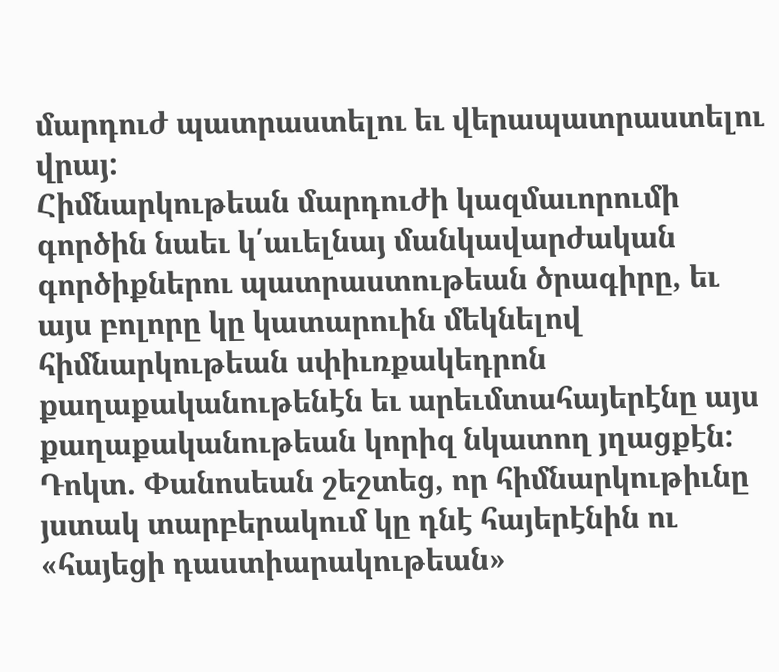մարդուժ պատրաստելու եւ վերապատրաստելու վրայ:
Հիմնարկութեան մարդուժի կազմաւորումի գործին նաեւ կ՛աւելնայ մանկավարժական գործիքներու պատրաստութեան ծրագիրը, եւ այս բոլորը կը կատարուին մեկնելով հիմնարկութեան սփիւռքակեդրոն քաղաքականութենէն եւ արեւմտահայերէնը այս քաղաքականութեան կորիզ նկատող յղացքէն: Դոկտ. Փանոսեան շեշտեց, որ հիմնարկութիւնը յստակ տարբերակում կը դնէ հայերէնին ու «հայեցի դաստիարակութեան»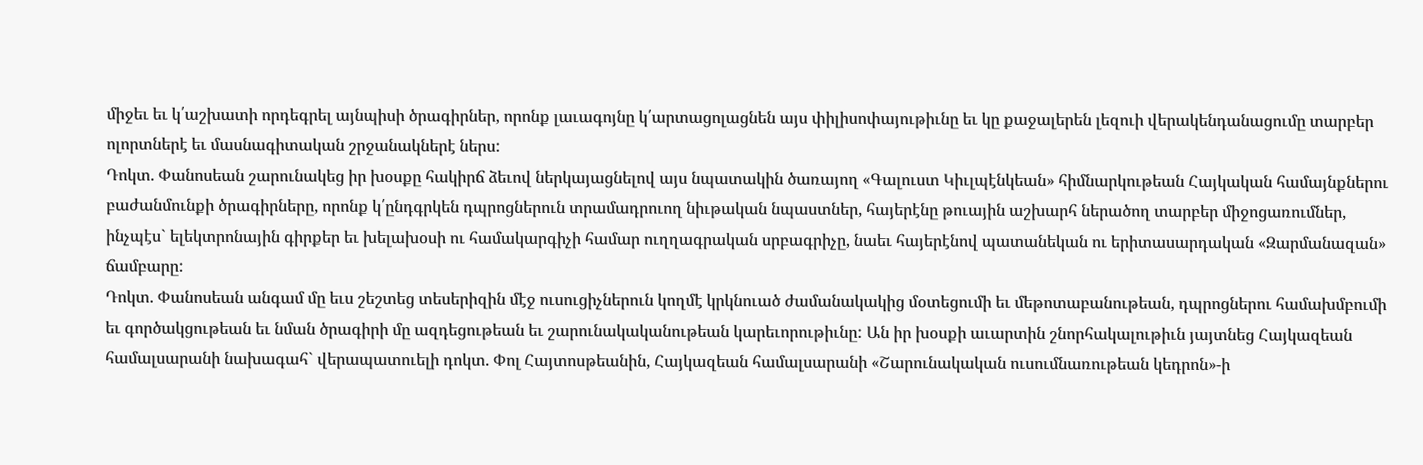միջեւ եւ կ՛աշխատի որդեգրել այնպիսի ծրագիրներ, որոնք լաւագոյնը կ՛արտացոլացնեն այս փիլիսոփայութիւնը եւ կը քաջալերեն լեզուի վերակենդանացումը տարբեր ոլորտներէ եւ մասնագիտական շրջանակներէ ներս:
Դոկտ. Փանոսեան շարունակեց իր խօսքը հակիրճ ձեւով ներկայացնելով այս նպատակին ծառայող «Գալուստ Կիւլպէնկեան» հիմնարկութեան Հայկական համայնքներու բաժանմունքի ծրագիրները, որոնք կ՛ընդգրկեն դպրոցներուն տրամադրուող նիւթական նպաստներ, հայերէնը թուային աշխարհ ներածող տարբեր միջոցառումներ, ինչպէս` ելեկտրոնային գիրքեր եւ խելախօսի ու համակարգիչի համար ուղղագրական սրբագրիչը, նաեւ հայերէնով պատանեկան ու երիտասարդական «Զարմանազան» ճամբարը:
Դոկտ. Փանոսեան անգամ մը եւս շեշտեց տեսերիզին մէջ ուսուցիչներուն կողմէ կրկնուած ժամանակակից մօտեցումի եւ մեթոտաբանութեան, դպրոցներու համախմբումի եւ գործակցութեան եւ նման ծրագիրի մը ազդեցութեան եւ շարունակականութեան կարեւորութիւնը: Ան իր խօսքի աւարտին շնորհակալութիւն յայտնեց Հայկազեան համալսարանի նախագահ` վերապատուելի դոկտ. Փոլ Հայտոսթեանին, Հայկազեան համալսարանի «Շարունակական ուսումնառութեան կեդրոն»-ի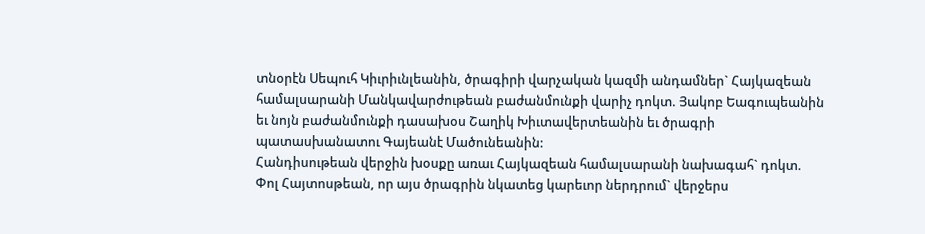տնօրէն Սեպուհ Կիւրիւնլեանին, ծրագիրի վարչական կազմի անդամներ` Հայկազեան համալսարանի Մանկավարժութեան բաժանմունքի վարիչ դոկտ. Յակոբ Եագուպեանին եւ նոյն բաժանմունքի դասախօս Շաղիկ Խիւտավերտեանին եւ ծրագրի պատասխանատու Գայեանէ Մածունեանին:
Հանդիսութեան վերջին խօսքը առաւ Հայկազեան համալսարանի նախագահ` դոկտ. Փոլ Հայտոսթեան, որ այս ծրագրին նկատեց կարեւոր ներդրում` վերջերս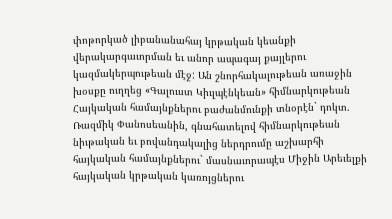փոթորկած լիբանանահայ կրթական կեանքի վերակարգաւորման եւ անոր ապագայ քայլերու կազմակերպութեան մէջ: Ան շնորհակալութեան առաջին խօսքը ուղղեց «Գալուստ Կիւլպէնկեան» հիմնարկութեան Հայկական համայնքներու բաժանմունքի տնօրէն` դոկտ. Ռազմիկ Փանոսեանին, գնահատելով հիմնարկութեան նիւթական եւ բովանդակալից ներդրումը աշխարհի հայկական համայնքներու` մասնաւորապէս Միջին Արեւելքի հայկական կրթական կառոյցներու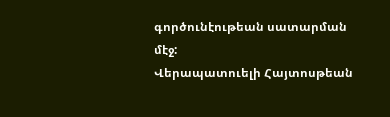գործունէութեան սատարման մէջ:
Վերապատուելի Հայտոսթեան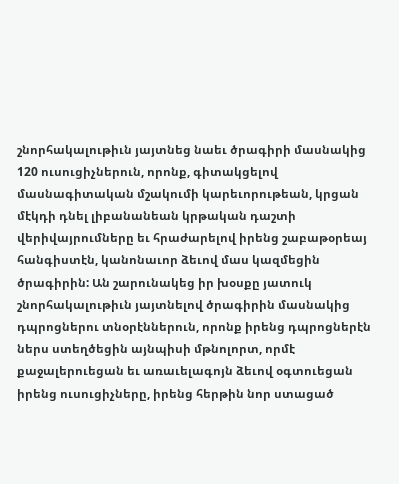շնորհակալութիւն յայտնեց նաեւ ծրագիրի մասնակից 120 ուսուցիչներուն, որոնք, գիտակցելով մասնագիտական մշակումի կարեւորութեան, կրցան մէկդի դնել լիբանանեան կրթական դաշտի վերիվայրումները եւ հրաժարելով իրենց շաբաթօրեայ հանգիստէն, կանոնաւոր ձեւով մաս կազմեցին ծրագիրին: Ան շարունակեց իր խօսքը յատուկ շնորհակալութիւն յայտնելով ծրագիրին մասնակից դպրոցներու տնօրէններուն, որոնք իրենց դպրոցներէն ներս ստեղծեցին այնպիսի մթնոլորտ, որմէ քաջալերուեցան եւ առաւելագոյն ձեւով օգտուեցան իրենց ուսուցիչները, իրենց հերթին նոր ստացած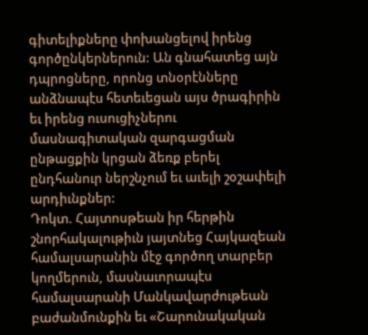գիտելիքները փոխանցելով իրենց գործընկերներուն: Ան գնահատեց այն դպրոցները, որոնց տնօրէնները անձնապէս հետեւեցան այս ծրագիրին եւ իրենց ուսուցիչներու մասնագիտական զարգացման ընթացքին կրցան ձեռք բերել ընդհանուր ներշնչում եւ աւելի շօշափելի արդիւնքներ:
Դոկտ. Հայտոսթեան իր հերթին շնորհակալութիւն յայտնեց Հայկազեան համալսարանին մէջ գործող տարբեր կողմերուն, մասնաւորապէս համալսարանի Մանկավարժութեան բաժանմունքին եւ «Շարունակական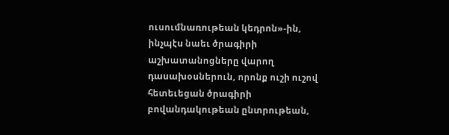ուսումնառութեան կեդրոն»-ին, ինչպէս նաեւ ծրագիրի աշխատանոցները վարող դասախօսներուն, որոնք ուշի ուշով հետեւեցան ծրագիրի բովանդակութեան ընտրութեան,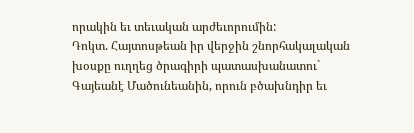որակին եւ տեւական արժեւորումին:
Դոկտ. Հայտոսթեան իր վերջին շնորհակալական խօսքը ուղղեց ծրագիրի պատասխանատու` Գայեանէ Մածունեանին, որուն բծախնդիր եւ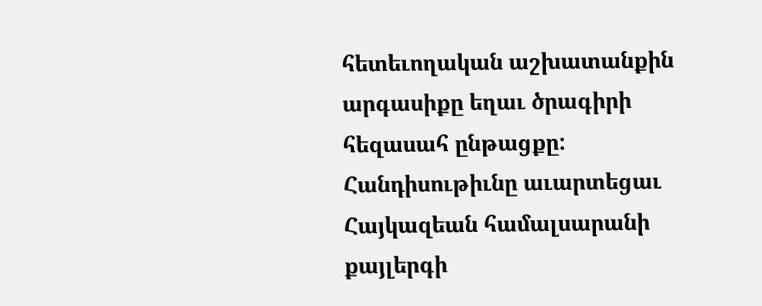հետեւողական աշխատանքին արգասիքը եղաւ ծրագիրի հեզասահ ընթացքը:
Հանդիսութիւնը աւարտեցաւ Հայկազեան համալսարանի քայլերգի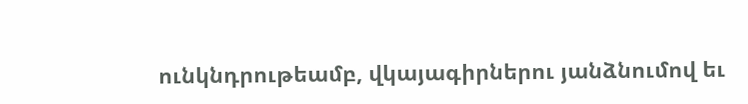ունկնդրութեամբ, վկայագիրներու յանձնումով եւ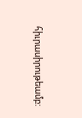հիւրասիրութեամբ: